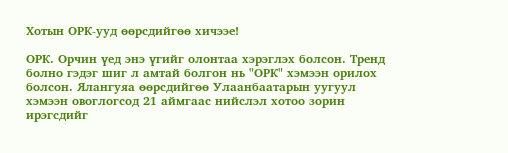Хотын ОРК-ууд өөрсдийгөө хичээе!

ОРК. Орчин үед энэ үгийг олонтаа хэрэглэх болсон. Тренд болно гэдэг шиг л амтай болгон нь "ОРК" хэмээн орилох болсон. Ялангуяа өөрсдийгөө Улаанбаатарын уугуул хэмээн овоглогсод 21 аймгаас нийслэл хотоо зорин ирэгсдийг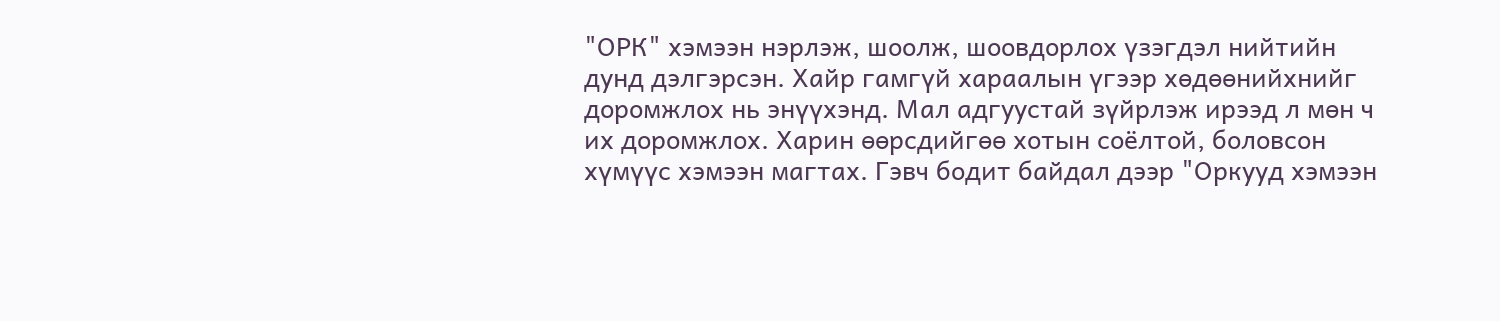"ОРК" хэмээн нэрлэж, шоолж, шоовдорлох үзэгдэл нийтийн дунд дэлгэрсэн. Хайр гамгүй хараалын үгээр хөдөөнийхнийг доромжлох нь энүүхэнд. Мал адгуустай зүйрлэж ирээд л мөн ч их доромжлох. Харин өөрсдийгөө хотын соёлтой, боловсон хүмүүс хэмээн магтах. Гэвч бодит байдал дээр "Оркууд хэмээн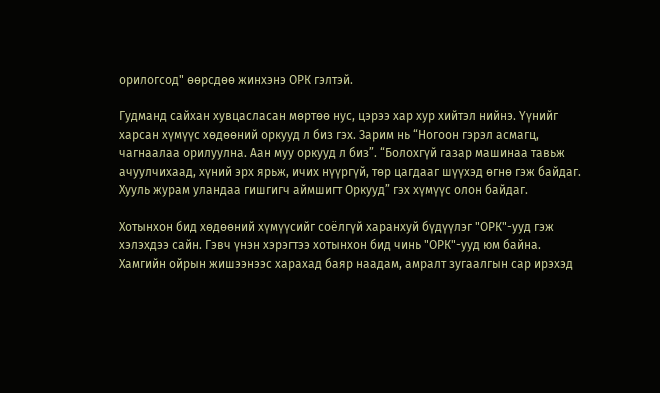орилогсод" өөрсдөө жинхэнэ ОРК гэлтэй.

Гудманд сайхан хувцасласан мөртөө нус, цэрээ хар хур хийтэл нийнэ. Үүнийг харсан хүмүүс хөдөөний оркууд л биз гэх. Зарим нь “Ногоон гэрэл асмагц, чагнаалаа орилуулна. Аан муу оркууд л биз”. “Болохгүй газар машинаа тавьж ачуулчихаад, хүний эрх ярьж, ичих нүүргүй, төр цагдааг шүүхэд өгнө гэж байдаг. Хууль журам уландаа гишгигч аймшигт Оркууд” гэх хүмүүс олон байдаг.

Хотынхон бид хөдөөний хүмүүсийг соёлгүй харанхуй бүдүүлэг "ОРК"-ууд гэж хэлэхдээ сайн. Гэвч үнэн хэрэгтээ хотынхон бид чинь "ОРК"-ууд юм байна. Хамгийн ойрын жишээнээс харахад баяр наадам, амралт зугаалгын сар ирэхэд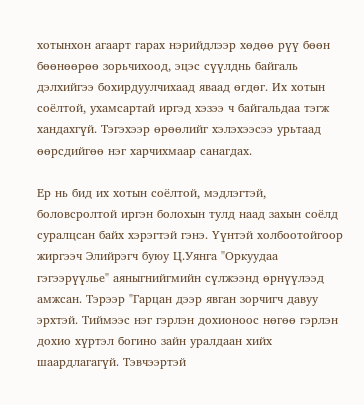хотынхон агаарт гарах нэрийдлээр хөдөө рүү бөөн бөөнөөрөө зорьчихоод, эцэс сүүлднь байгаль дэлхийгээ бохирдуулчихаад яваад өгдөг. Их хотын соёлтой, ухамсартай иргэд хэзээ ч байгальдаа тэгж хандахгүй. Тэгэхээр өрөөлийг хэлэхээсээ урьтаад өөрсдийгөө нэг харчихмаар санагдах.

Ер нь бид их хотын соёлтой, мэдлэгтэй, боловсролтой иргэн болохын тулд наад захын соёлд суралцсан байх хэрэгтэй гэнэ. Үүнтэй холбоотойгоор жиргээч Элийрэгч буюу Ц.Уянга "Оркуудаа гэгээрүүлье" аяныгнийгмийн сүлжээнд өрнүүлээд амжсан. Тэрээр "Гарцан дээр явган зорчигч давуу эрхтэй. Тиймээс нэг гэрлэн дохионоос нөгөө гэрлэн дохио хүртэл богино зайн уралдаан хийх шаардлагагүй. Тэвчээртэй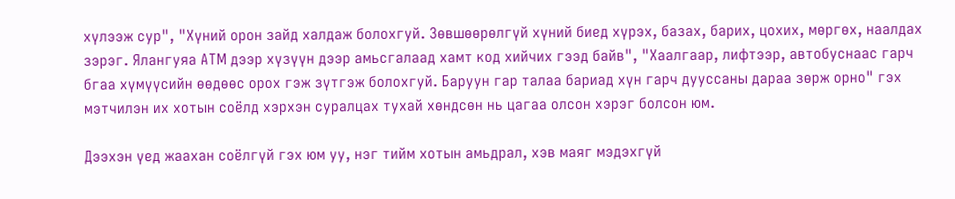хүлээж сур", "Хүний орон зайд халдаж болохгуй. Зөвшөөрөлгүй хүний биед хүрэх, базах, барих, цохих, мөргөх, наалдах зэрэг. Ялангуяа АТМ дээр хүзүүн дээр амьсгалаад хамт код хийчих гээд байв", "Хаалгаар, лифтээр, автобуснаас гарч бгаа хүмүүсийн өөдөөс орох гэж зүтгэж болохгуй. Баруун гар талаа бариад хүн гарч дууссаны дараа зөрж орно" гэх мэтчилэн их хотын соёлд хэрхэн суралцах тухай хөндсөн нь цагаа олсон хэрэг болсон юм.

Дээхэн үед жаахан соёлгүй гэх юм уу, нэг тийм хотын амьдрал, хэв маяг мэдэхгүй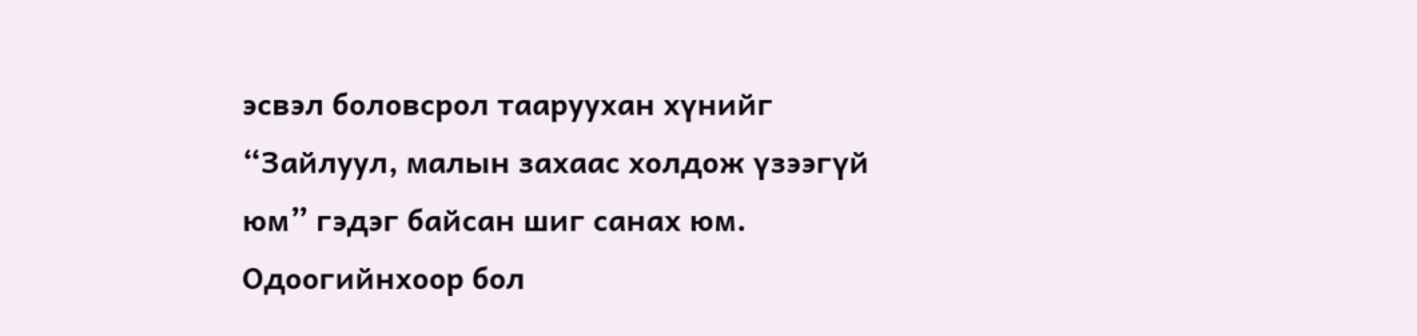эсвэл боловсрол тааруухан хүнийг “Зайлуул, малын захаас холдож үзээгүй юм” гэдэг байсан шиг санах юм. Одоогийнхоор бол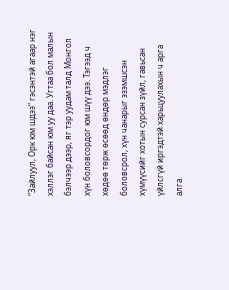“Зайлуул, Орк юм шдээ“ гэсэнтэй агаар нэг хэллэг байсан юм уу даа. Угтаа бол малын бэлчээр дээр, яг тэр уудам талд Монгол хүн боловсордог юм шүү дээ. Тэгээд ч хөдөө төрж өсөөд өндөр мэдлэг боловсрол, хүн чанарыг эзэмшсэн хүмүүсийг хотын сурсан зүйл, гавьсан үйлсгүй иргэдтэй харьцуулахын ч арга алга.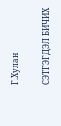Г.Хулан

СЭТГЭГДЭЛ БИЧИХ